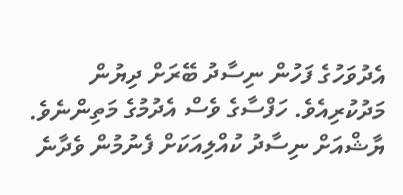އެދުވަހުގެ ފަހުން ނިސާދު ބޭރަށް ދިޔުން މަދުކުރިއެވެ. ހަފްސާގެ ވެސް އެދުމުގެ މަތިންނެވެ. ޔާޝްއަށް ނިސާދު ކުއްލިއަކަށް ފެނުމުން ވެދާނެ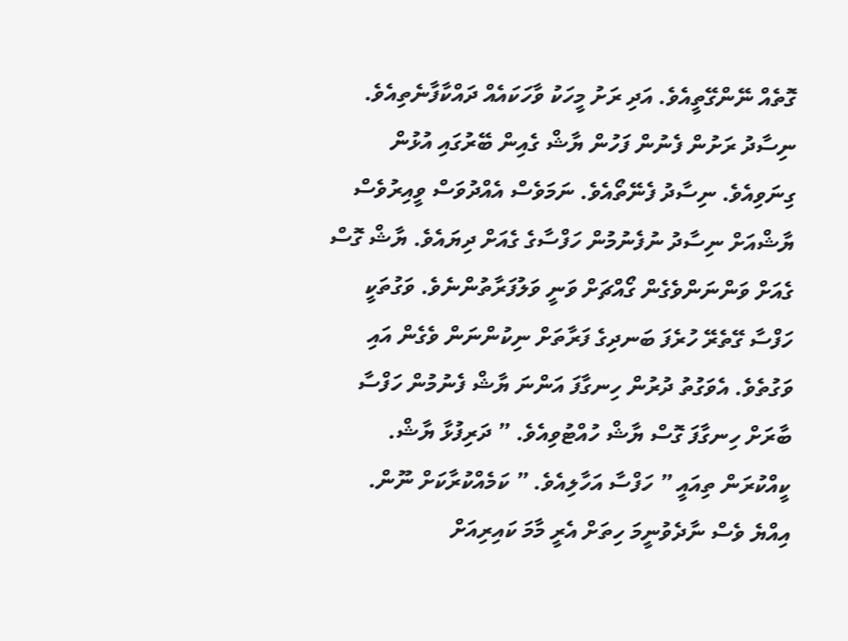ގޮތެއް ނޭންގޭތީއެވެ. އަދި ރަށު މީހަކު ވާހަކައެއް ދައްކާފާނެތިއެވެ. ނިސާދު ރަށުން ފެނުން ފަހުން ޔާޝް ގެއިން ބޭރުގައި އުޅުން ގިނަވިއެވެ. ނިސާދު ފެނޭތޯއެވެ. ނަމަވެސް އެއްދުވަސް ވީއިރުވެސް ޔާޝްއަށް ނިސާދު ނުފެނުމުން ހަފްސާގެ ގެއަށް ދިޔައެވެ. ޔާޝް ގޮސް ގެއަށް ވަންނަންވެގެން ގޯއްޗަށް ވަނީ ވަލުފަރާތުންނެވެ. ވަގުތަކީ ހަފްސާ ގޭތެރޭ ހުރެފަ ބަނދިގެ ފަރާތަށް ނިކުންނަން ވެގެން އައި ވަގުތެވެ. އެވަގުތު ދުރުން ހިނގާފަ އަންނަ ޔާޝް ފެނުމުން ހަފްސާ ބާރަށް ހިނގާފަ ގޮސް ޔާޝް ހުއްޓުވިއެވެ. ” ދަރިފުޅާ ޔާޝް. ކީއްކުރަން ތިއައީ ” ހަފްސާ އަހާލިއެވެ. ” ކަމެއްކުރާކަށް ނޫން. އިއްޔެ ވެސް ނާދެވުނީމަ ހިތަށް އެރީ މާމަ ކައިރިއަށް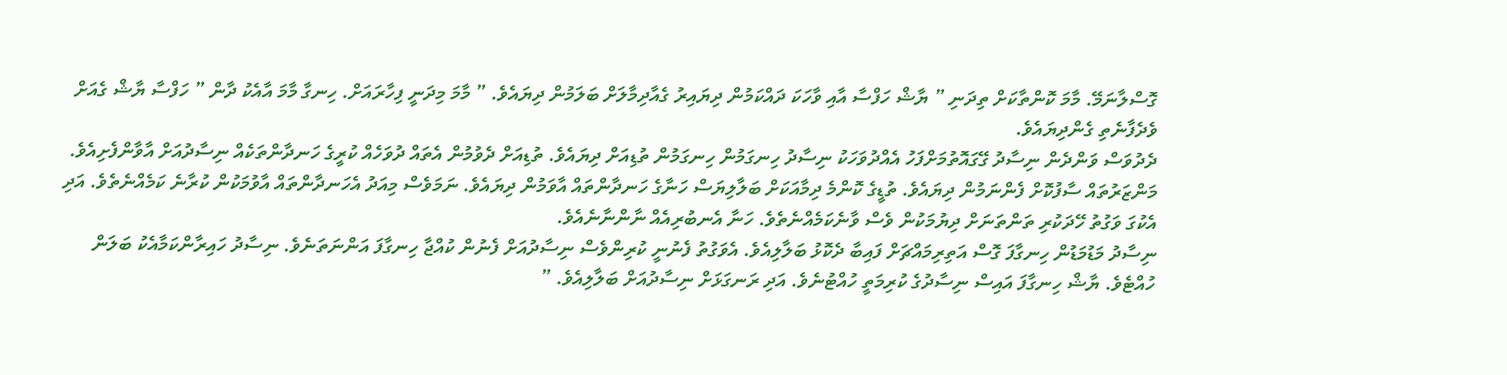ގޮސްލާނަމޭ. މާމަ ކޮންތާކަށް ތިދަނި ” ޔާޝް ހަފްސާ އާއި ވާހަކަ ދައްކަމުން ދިޔައިރު ގެއާދިމާލަށް ބަލަމުން ދިޔައެވެ. ” މާމަ މިދަނީ ފިހާރައަށް. ހިނގާ މާމަ އާއެކު ދާން ” ހަފްސާ ޔާޝް ގެއަށް ވެދެފާނެތި ގެންދިޔައެވެ.
ދެދުވަސް ވަންދެން ނިސާދު ގޭގައޮތުމަށްފަހު އެއްދުވަހަކު ނިސާދު ހިނގަމުން ހިނގަމުން ތުޑިއަށް ދިޔައެވެ. ތުޑިއަށް ދެވުމުން އެތައް ދުވަހެއް ކުރީގެ ހަނދާންތަކެއް ނިސާދުއަށް އާވާންފެށިއެވެ. މަންޒަރުތައް ސާފުކޮށް ފެންނަމުން ދިޔައެވެ. ތުޑީގެ ކޮންމެ ދިމާއަކަށް ބަލާލިޔަސް ހަނާގެ ހަނދާންތައް އާވަމުން ދިޔައެވެ. ނަމަވެސް މިއަދު އެހަނދާންތައް އާވުމަކުން ކުރާނެ ކަމެއްނެތެވެ. އަދި އެކުގަ ވަގުތު ހޭދަކުރި ތަންތަނަށް ދިޔުމަކުން ވެސް ވާނެކަމެއްނެތެވެ. ހަނާ އެނބުރިއެއް ނާންނާނެއެވެ.
ނިސާދު މަޑުމަޑުން ހިނގާފަ ގޮސް އަތިރިމައްޗަށް ފައިބާ ދެކޮޅު ބަލާލިއެވެ. އެވަގުތު ފެނުނީ ކުރިންވެސް ނިސާދުއަށް ފެނުން ކުއްޖާ ހިނގާފަ އަންނަތަނެވެ. ނިސާދު ހައިރާންކަމާއެކު ބަލަން ހުއްޓެވެ. ޔާޝް ހިނގާފަ އައިސް ނިސާދުގެ ކުރިމަތީ ހުއްޓުނެވެ. އަދި ރަނގަޅަށް ނިސާދުއަށް ބަލާލިއެވެ. ”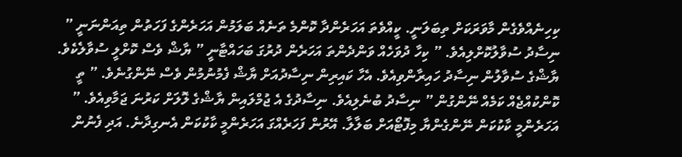ކިހިނެއްވެގެން މާވަރަކަށް ތިބަލަނީ. ކީއްވެތަ އަހަރެންދާ ކޮންމެ ތަނެއް ބަލަމުން އަހަރެންގެ ފަހަތުން ތިއަންނަނީ ” ނިސާދު ސުވާލުކޮށްލިއެވެ. ” ކިހާ ދުވަހެއް ވަންދެންތަ އަހަރެން ދުރުގަ ބަހައްޓާނީ ” ޔާޝް ވެސް ކޮށްލީ ސުވާލެކެވެ. ޔާޝްގެ ސުވާލުން ނިސާދު ހައިރާންވިއެވެ. އެހާ ކައިރިން ނިސާދުއަށް ޔާޝް ފެމުނުމުން ވެސް ނޭންގުނެވެ. ” ތީ ކޮންކުއްޖެއް ކަމެއް ނޭންގުން ” ނިސާދު ބުނެލިއެވެ. ނިސާދުގެ އެ ޖުމްލައިން ޔާޝްގެ ލޮލަށް ކަރުނަ ޖަމާވިއެވެ. ” އަހަރެންމީ ކާކުކަން ނޭންގެންޔާ މިފޮޓޯއަށް ބަލާލާ. އޭރުން ފަހަރެއްގަ އަހަރެންމީ ކާކުކަން އެނގިދާނެ. އަދި ފެނުން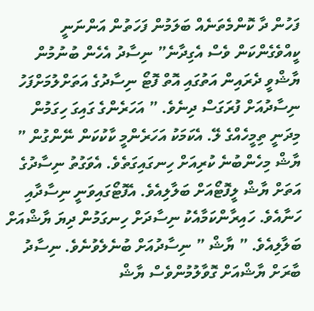ފަހުން ދާ ކޮންމެތަނެއް ބަލަމުން ފަހަތުން އަންނަނީ ކީއްވެގެންކަން ވެސް އެގިދާނެ” ނިސާދު އެހެން ބުނުމުން ޔާޝްވީ ދެރައިން އަތުގައި އޮތް ފޮޓޯ ނިސާދުގެ އަތަށްލުމަށްފަހު ނިސާދުއަށް ފުރަގަސް ދިނެވެ. ” އަހަރެންގެ ގައިގަ ހިގަމުން މިދަނީ ތިމީހެއްގެ ލޭ. އެކަމަކު އަހަރެންމީ ކާކުކަން ނޭންގުން ” ޔާޝް މިހެންބުނެ ކުރިއަށް ހިނގައިގަތެވެ. އެވަގުތު ނިސާދުގެ އަތަށް ޔާޝް ލީފޮޓޯއަށް ބަލާލިއެވެ. އެފޮޓޯގައިވަނީ ނިސާދާއި ހަނާއެވެ. ހައިރާންކަމާއެކު ނިސާދަށް ހިނގަމުން ދިޔަ ޔާޝްއަށް ބަލާލިއެވެ. ” ޔާޝް ” ނިސާދުއަށް ބުނެލެވުނެވެ. ނިސާދު ބާރަށް ޔާޝްއަށް ގޮވާލުމުންވެސް ޔާޝް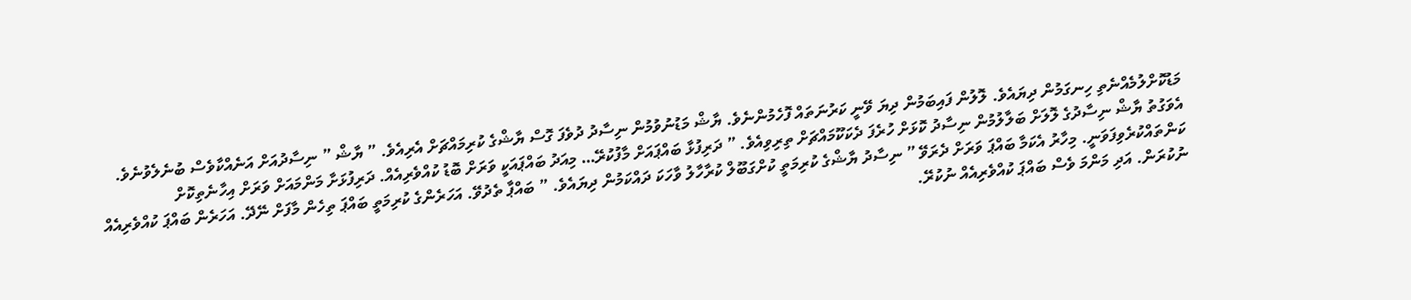މަޑުކޮށްލުމެއްނެތި ހިނގަމުން ދިޔައެވެ. ލޮލުން ފައިބަމުން ދިޔަ ވޭނީ ކަރުނަތައް ފޮހެމުންނެވެ. ޔާޝް މަޑުނުވުމުން ނިސާދު ދުވެފަ ގޮސް ޔާޝްގެ ކުރިމައްޗަށް އެރިއެވެ. ” ޔާޝް ” ނިސާދުއަށް އަނެއްކާވެސް ބުނެލެވުނެވެ. އެވަގުތު ޔާޝް ނިސާދުގެ ލޮލަށް ބަލާލުމުން ނިސާދު ކޮޅަށް ހުރެފަ ދެކަކޫމައްޗަށް ތިރިވިއެވެ. ” ދަރިފުޅާ ބައްޕައަށް މާފުކުރޭ… މިއަދު ބައްޕައަކީ ވަރަށް ބޮޑު ކުއްވެރިއެއް. ދަރިފުޅަށާ މަންމައަށް ވަރަށް އިހާނެތިކޮށް ކަންތައްކުރެވިފަވަނީ. މިހާރު އެކަމާ ބައްޕަ ވަރަށް ދެރަވޭ ” ނިސާދު ޔާޝްގެ ކުރިމަތީ ކުށްގަބޫލް ކުރާހާލު ވާހަކަ ދައްކަމުން ދިޔައެވެ. ” ބައްޕާ ތެދުވޭ. އަހަރެންގެ ކުރިމަތީ ބައްޕަ ތިހެން މާފަށް ނޭދޭ. އަހަރެން ބައްޕަ ކުއްވެރިއެއް ނުކުރަން. އަދި މަންމަ ވެސް ބައްޕަ ކުއްވެރިއެއް ނުކުރޭ.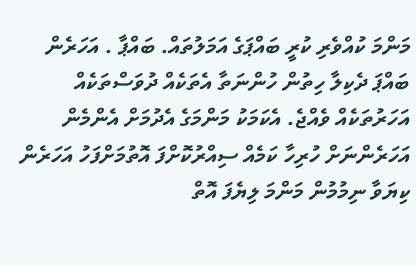މަންމަ ކުއްވެރި ކުރީ ބައްޕަގެ އަމަލުތައް. ބައްޕާ . އަހަރެން ބައްޕަ ދެކިލާ ހިތުން ހުންނަތާ އެތަކެއް ދުވަސްތަކެއް އަހަރުތަކެއް ވެއްޖެ. އެކަމަކު މަންމަގެ އެދުމަށް އެންމެން އަހަރެންނަށް ހުރިހާ ކަމެއް ސިއްރުކޮށްފަ އޮތުމަށްފަހު އަހަރެން ކިޔަވާ ނިމުމުން މަންމަ ލިޔެފަ އޮތް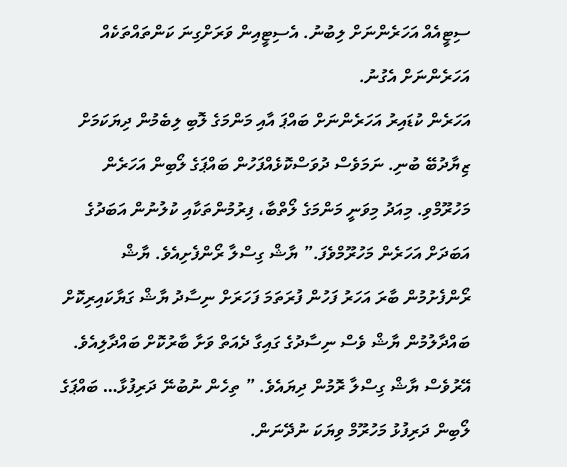ސިޓީއެއް އަހަރެންނަށް ލިބުނު. އެސިޓީއިން ވަރަށްގިނަ ކަންތައްތަކެއް އަހަރެންނަށް އެގުނު.
އަހަރެން ކުޑައިރު އަހަރެންނަށް ބައްޕަ އާއި މަންމަގެ ލޮބި ލިބެމުން ދިޔަކަމަށް ޒިޔާދުބޭ ބުނި. ނަމަވެސް ދުވަސްކޮޅެއްފަހުން ބައްޕަގެ ލޯބިން އަހަރެން މަހުރޫމްވި. މިއަދު މިވަނީ މަންމަގެ ލޯތްބާ، ފިރުމުންތަކާއި ކުލުނުން އަބަދުގެ އަބަދަށް އަހަރެން މަހުރޫމްވެފަ.” ޔާޝް ގިސްލާ ރޯންފެށިއެވެ. ޔާޝް ރޯންފެށުމުން ބާރަ އަހަރު ފަހުން ފުރަތަމަ ފަހަރަށް ނިސާދު ޔާޝް ގަޔާކައިރިކޮށް ބައްދާލުމުން ޔާޝް ވެސް ނިސާދުގެ ގައިގާ ދެއަތް ވަށާ ބާރުކޮށް ބައްދާލިއެވެ. އޭރުވެސް ޔާޝް ގިސްލާ ރޮމުން ދިޔައެވެ. ” ތިހެން ނުބުނޭ ދަރިފުޅާ… ބައްޕަގެ ލޯބިން ދަރިފުޅު މަހުރޫމް ވިޔަކަ ނުދޭނަން.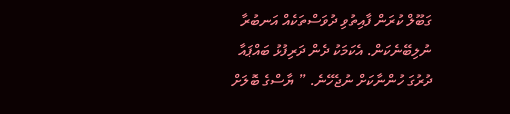ގަބޫލް ކުރަން ފާއިތުވި ދުވަސްތަކެއް އަނބުރާ ނުލިބޭނެކަން. އެކަމަކު ދެން ދަރިފުޅު ބައްޕައާ ދުރުގަ ހުންނާކަށް ނުޖެހޭނެ. ” ޔާސްގެ ބޮލަށް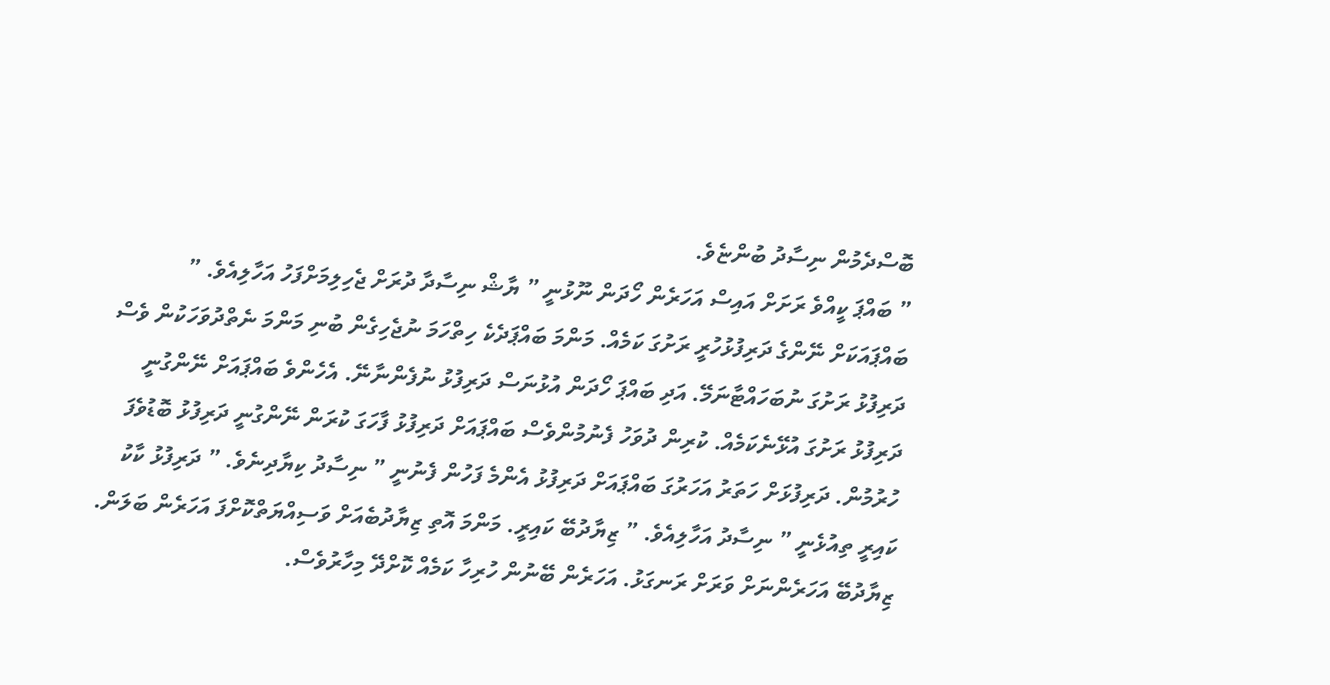ބޮސްދެމުން ނިސާދު ބުންޏެވެ.
” ބައްޕަ ކީއްވެ ރަށަށް އައިސް އަހަރެން ހޯދަން ނޫޅުނީ ” ޔާޝް ނިސާދާ ދުރަށް ޖެހިލިމަށްފަހު އަހާލިއެވެ. ” ބައްޕައަކަށް ނޭންގެ ދަރިފުޅުހުރީ ރަށުގަ ކަމެއް. މަންމަ ބައްޕަދެކެ ހިތްހަމަ ނުޖެހިގެން ބުނި މަންމަ ނެތްދުވަހަކުން ވެސް ދަރިފުޅު ރަށުގަ ނުބަހައްޓާނަމޭ. އަދި ބައްޕަ ހޯދަން އުޅުނަސް ދަރިފުޅު ނުފެންނާނޭ. އެހެންވެ ބައްޕައަށް ނޭންގުނީ ދަރިފުޅު ރަށުގަ އުޅޭނެކަމެއް. ކުރިން ދުވަހު ފެނުމުންވެސް ބައްޕައަށް ދަރިފުޅު ފާހަގަ ކުރަން ނޭންގުނީ ދަރިފުޅު ބޮޑުވެފަ ހުރުމުން. ދަރިފުޅަށް ހަތަރު އަހަރުގަ ބައްޕައަށް ދަރިފުޅު އެންމެ ފަހުން ފެނުނީ ” ނިސާދު ކިޔާދިނެވެ. ” ދަރިފުޅު ކާކު ކައިރީ ތިއުޅެނީ ” ނިސާދު އަހާލިއެވެ. ” ޒިޔާދުބޭ ކައިރީ. މަންމަ އޮތި ޒިޔާދުބެއަށް ވަސިއްޔަތްކޮށްފަ އަހަރެން ބަލަން. ޒިޔާދުބޭ އަހަރެންނަށް ވަރަށް ރަނގަޅު. އަހަރެން ބޭނުން ހުރިހާ ކަމެއް ކޮށްދޭ މިހާރުވެސް.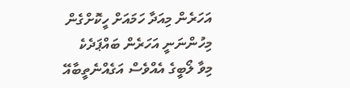އަހަރެން މިއަދާ ހަމައަށް ހީކޮށްގެން މިހުންނަނީ އަހަރެން ބައްޕަދެކެ މިވާ ލޯބީގެ އެއްވެސް އަގެއްނެތީބާއޭ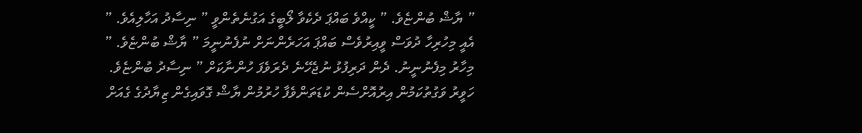” ޔާޝް ބުންޏެވެ. ” ކީއްވެ ބައްޕަ ދެކެވާ ލޯބީގެ އަގުނެތެންވީ ” ނިސާދު އަހާލިއެވެ. ” އެއީ މިހުރިހާ ދުވަސް ވީއިރުވެސް ބައްޕަ އަހަރެންނަށް ނުފެނުނީމަ ” ޔާޝް ބުންޏެވެ. ” މިހާރު މިފެނުނީނު. ދެން ދަރިފުޅު ނުޖެހޭނެ ދެރަވެފަ ހުންނާކަށް ” ނިސާދު ބުންޏެވެ. ހަވީރު ވަގުތުކަމުން އިރުއޮށްސެން ކުޑަތަންވެފާ ހުރުމުން ޔާޝް ގޮވައިގެން ޒިޔާދުގެ ގެއަށް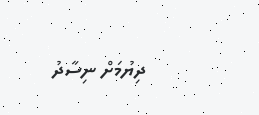ދިޔުމަށް ނިސާދު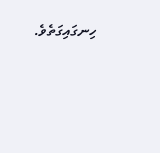ހިނގައިގަތެވެ.